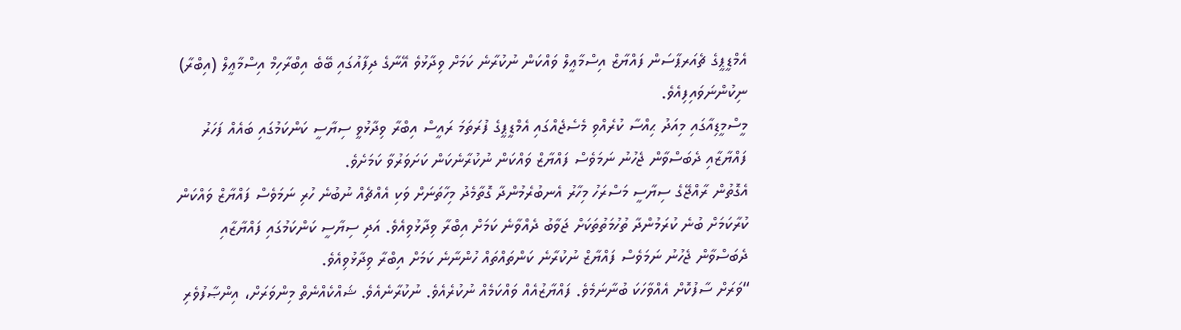އެމްޑީޕީގެ ޗެއަރޕާސަން ފައްޔާޒް އިސްމާޢީލް ވައްކަން ނުކުރާނެ ކަމަށް ވިދާޅުވެ އޭނާގެ ދިފާއުގައި ބޭބެ އިބްރާހިމް އިސްމާޢީލް (އިބްރާ) ނިކުންނަވައިފިއެވެ.
މީސްމީޑިއާގައި މިއަދު ޙިއްސާ ކުރެއްވި މެސެޖެއްގައި އެމްޑީޕީގެ ފުރަތަމަ ރައީސް އިބްރާ ވިދާޅުވީ ސިޔާސީ ކަންކަމުގައި ބައެއް ފަހަރު ފައްޔާޒާއި ދެބަސްވާން ޖެހުނު ނަމަވެސް ފައްޔާޒް ވައްކަން ނުކުރާނެކަން ކަށަވަރުވާ ކަމަށެވެ.
އެގޮތުން ރާއްޖޭގެ ސިޔާސީ މަސްރަހު މިހާރު އެނބުރެމުންދާ ގޮތާމެދު މިހާތަނަށް ވަކި އެއްޗެއް ނުބުނެ ހުރި ނަމަވެސް ފައްޔާޒް ވައްކަން ކުރާކަމަށް ބުނެ ކުރަމުންދާ ތުހުމަތުތަކަށް ޖަވާބު ދެއްވާނެ ކަމަށް އިބްރާ ވިދާޅުވިއެވެ. އަދި ސިޔާސީ ކަންކަމުގައި ފައްޔާޒާއި ދެބަސްވާން ޖެހުނު ނަމަވެސް ފައްޔާޒް ނުކުރާނެ ކަންތައްތައް ހުންނާނެ ކަމަށް އިބްރާ ވިދާޅުވިއެވެ.
“ވަރަށް ސާފުކޮށް އެއްވާހަކަ ބުނާނަމެވެ. ފައްޔާޒުއެއް ވައްކަމެއް ނުކުރެއެވެ. ނުކުރާނެއެވެ. ޝައްކެއްނެތް މިންވަރަށް، އިންޞާފުވެރި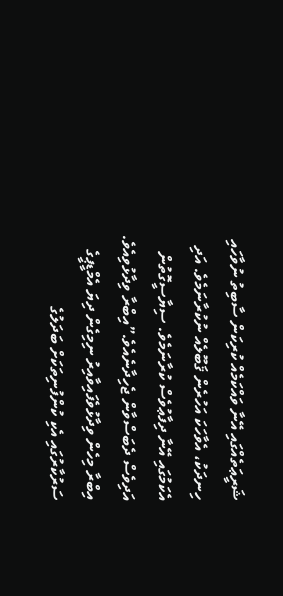ޝަރީޢަތެއްގައި އޭނާ ވައްކަމެއް ކުރިކަން ސާބިތު ނުވާހައި ހިނދަކު، އެވާހަކަ އަހުރެން ޤަބޫލެއް ނުކުރާނަމެވެ. އަދި އެކަމުގައި އޭނާ ދިފާޢުވެސް ކުރާނަމެވެ. ސިޔާސީގޮތުން އަދިވެސް ދެބަސްވާން ޖެހިދާނެއެވެ.”އިބްރާ ވިދާޅުވިއެވެ.
އިބްރާ މިހެން ވިދާޅުވެފައިވާއިރު ނިމިގެން ދިޔަ އެމްޑީޕީގެ ސަރުކާރުގައި އެކި ކުންފުނިތަކަށް ބަދަލުގެ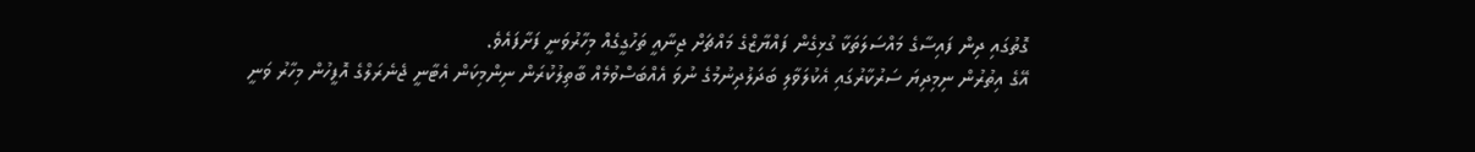ގޮތުގައި ދިން ފައިސާގެ މައްސަލަތަކާ ގުޅިގެން ފައްޔާޒްގެ މައްޗަށް ޖިނާއީ ތަހުގީގެއް މިހާރުވަނީ ފަށާފައެވެ.
އޭގެ އިތުރުން ނިމިދިޔަ ސަރުކާރުގައި އެކުލަވާލި ބަދަލުދިނުމުގެ ނުވަ އެއްބަސްވުމެއް ބާތިލުކުރަން ނިންމިކަން އެޓާނީ ޖެނެރަލްގެ އޮފީހުން މިހާރު ވަނީ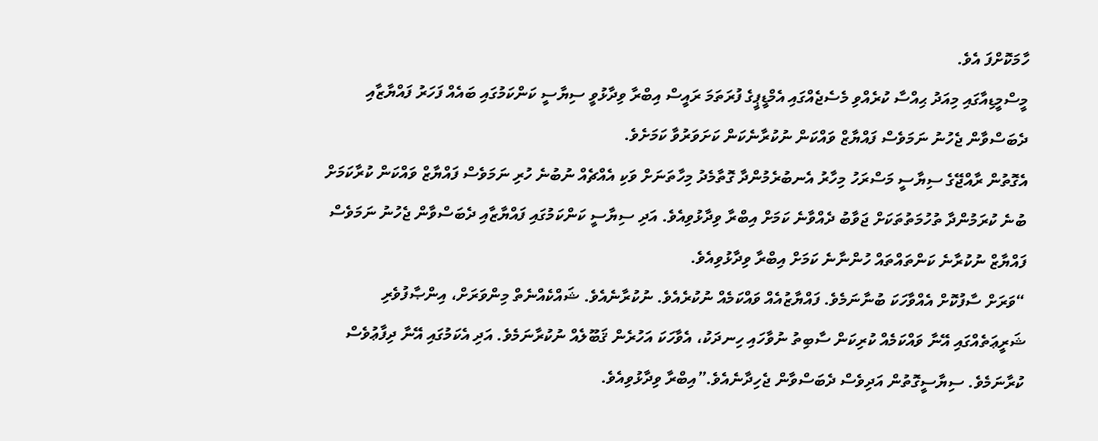ހާމަކޮށްފަ އެވެ.
މީސްމީޑިއާގައި މިއަދު ޙިއްސާ ކުރެއްވި މެސެޖެއްގައި އެމްޑީޕީގެ ފުރަތަމަ ރައީސް އިބްރާ ވިދާޅުވީ ސިޔާސީ ކަންކަމުގައި ބައެއް ފަހަރު ފައްޔާޒާއި ދެބަސްވާން ޖެހުނު ނަމަވެސް ފައްޔާޒް ވައްކަން ނުކުރާނެކަން ކަށަވަރުވާ ކަމަށެވެ.
އެގޮތުން ރާއްޖޭގެ ސިޔާސީ މަސްރަހު މިހާރު އެނބުރެމުންދާ ގޮތާމެދު މިހާތަނަށް ވަކި އެއްޗެއް ނުބުނެ ހުރި ނަމަވެސް ފައްޔާޒް ވައްކަން ކުރާކަމަށް ބުނެ ކުރަމުންދާ ތުހުމަތުތަކަށް ޖަވާބު ދެއްވާނެ ކަމަށް އިބްރާ ވިދާޅުވިއެވެ. އަދި ސިޔާސީ ކަންކަމުގައި ފައްޔާޒާއި ދެބަސްވާން ޖެހުނު ނަމަވެސް ފައްޔާޒް ނުކުރާނެ ކަންތައްތައް ހުންނާނެ ކަމަށް އިބްރާ ވިދާޅުވިއެވެ.
“ވަރަށް ސާފުކޮށް އެއްވާހަކަ ބުނާނަމެވެ. ފައްޔާޒުއެއް ވައްކަމެއް ނުކުރެއެވެ. ނުކުރާނެއެވެ. ޝައްކެއްނެތް މިންވަރަށް، އިންޞާފުވެރި ޝަރީޢަތެއްގައި އޭނާ ވައްކަމެއް ކުރިކަން ސާބިތު ނުވާހައި ހިނދަކު، އެވާހަކަ އަހުރެން ޤަބޫލެއް ނުކުރާނަމެވެ. އަދި އެކަމުގައި އޭނާ ދިފާޢުވެސް ކުރާނަމެވެ. ސިޔާސީގޮތުން އަދިވެސް ދެބަސްވާން ޖެހިދާނެއެވެ.”އިބްރާ ވިދާޅުވިއެވެ.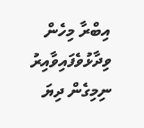އިބްރާ މިހެން ވިދާޅުވެފައިވާއިރު ނިމިގެން ދިޔަ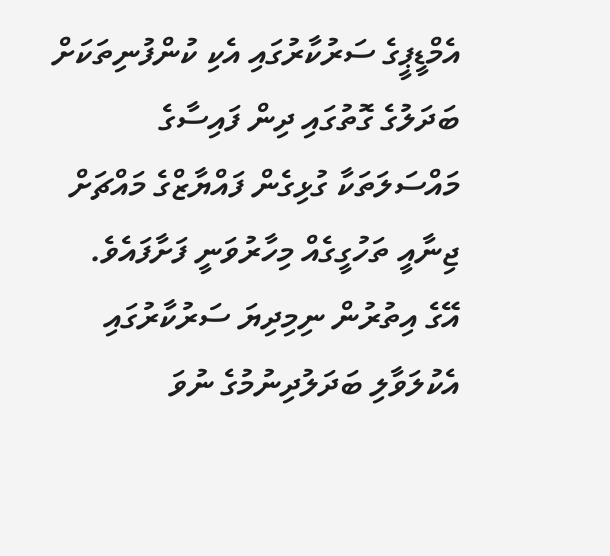އެމްޑީޕީގެ ސަރުކާރުގައި އެކި ކުންފުނިތަކަށް ބަދަލުގެ ގޮތުގައި ދިން ފައިސާގެ މައްސަލަތަކާ ގުޅިގެން ފައްޔާޒްގެ މައްޗަށް ޖިނާއީ ތަހުގީގެއް މިހާރުވަނީ ފަށާފައެވެ.
އޭގެ އިތުރުން ނިމިދިޔަ ސަރުކާރުގައި އެކުލަވާލި ބަދަލުދިނުމުގެ ނުވަ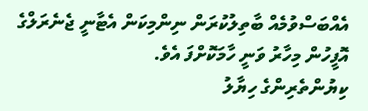އެއްބަސްވުމެއް ބާތިލުކުރަން ނިންމިކަން އެޓާނީ ޖެނެރަލްގެ އޮފީހުން މިހާރު ވަނީ ހާމަކޮށްފަ އެވެ.
ކިޔުންތެރިންގެ ހިޔާލު